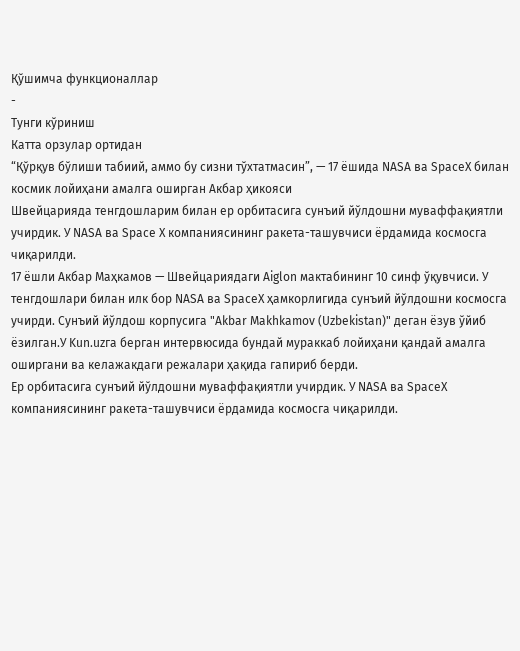Қўшимча функционаллар
-
Тунги кўриниш
Катта орзулар ортидан
“Қўрқув бўлиши табиий, аммо бу сизни тўхтатмасин”, — 17 ёшида NASA ва SpaceX билан космик лойиҳани амалга оширган Акбар ҳикояси
Швейцарияда тенгдошларим билан ер орбитасига сунъий йўлдошни муваффақиятли учирдик. У NASA ва Space X компаниясининг ракета-ташувчиси ёрдамида космосга чиқарилди.
17 ёшли Акбар Маҳкамов — Швейцариядаги Aiglon мактабининг 10 синф ўқувчиси. У тенгдошлари билан илк бор NASA ва SpaceX ҳамкорлигида сунъий йўлдошни космосга учирди. Сунъий йўлдош корпусига "Akbar Makhkamov (Uzbekistan)" деган ёзув ўйиб ёзилган.У Kun.uzга берган интервюсида бундай мураккаб лойиҳани қандай амалга оширгани ва келажакдаги режалари ҳақида гапириб берди.
Ер орбитасига сунъий йўлдошни муваффақиятли учирдик. У NASA ва SpaceX компаниясининг ракета-ташувчиси ёрдамида космосга чиқарилди.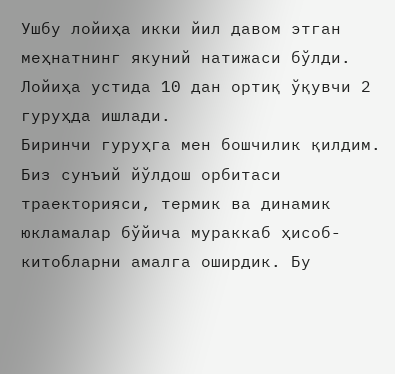Ушбу лойиҳа икки йил давом этган меҳнатнинг якуний натижаси бўлди. Лойиҳа устида 10 дан ортиқ ўқувчи 2 гуруҳда ишлади.
Биринчи гуруҳга мен бошчилик қилдим. Биз сунъий йўлдош орбитаси траекторияси, термик ва динамик юкламалар бўйича мураккаб ҳисоб-китобларни амалга оширдик. Бу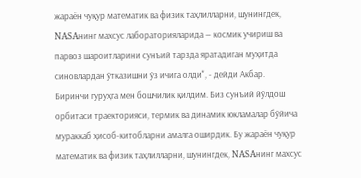жараён чуқур математик ва физик таҳлилларни, шунингдек, NASAнинг махсус лабораторияларида — космик учириш ва парвоз шароитларини сунъий тарзда яратадиган муҳитда синовлардан ўтказишни ўз ичига олди", - дейди Акбар.
Биринчи гуруҳга мен бошчилик қилдим. Биз сунъий йўлдош орбитаси траекторияси, термик ва динамик юкламалар бўйича мураккаб ҳисоб-китобларни амалга оширдик. Бу жараён чуқур математик ва физик таҳлилларни, шунингдек, NASAнинг махсус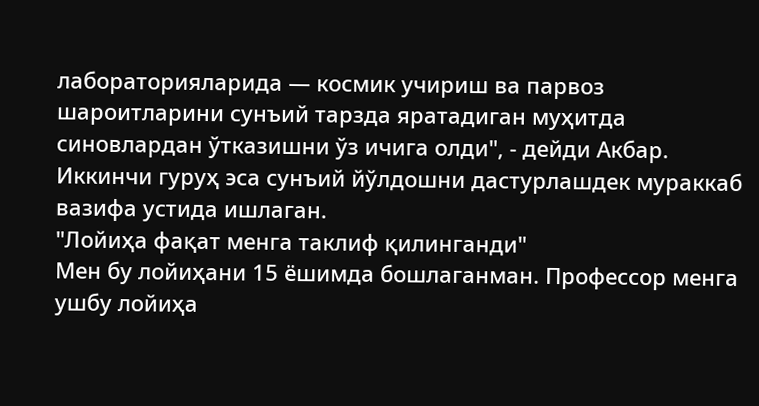лабораторияларида — космик учириш ва парвоз шароитларини сунъий тарзда яратадиган муҳитда синовлардан ўтказишни ўз ичига олди", - дейди Акбар.
Иккинчи гуруҳ эса сунъий йўлдошни дастурлашдек мураккаб вазифа устида ишлаган.
"Лойиҳа фақат менга таклиф қилинганди"
Мен бу лойиҳани 15 ёшимда бошлаганман. Профессор менга ушбу лойиҳа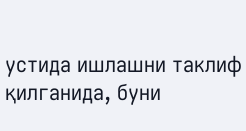устида ишлашни таклиф қилганида, буни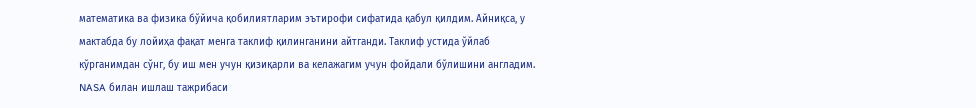математика ва физика бўйича қобилиятларим эътирофи сифатида қабул қилдим. Айниқса, у мактабда бу лойиҳа фақат менга таклиф қилинганини айтганди. Таклиф устида ўйлаб кўрганимдан сўнг, бу иш мен учун қизиқарли ва келажагим учун фойдали бўлишини англадим.
NASA билан ишлаш тажрибаси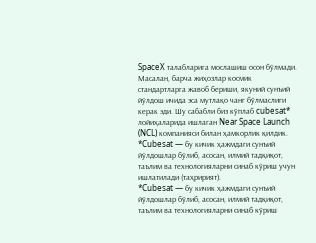SpaceX талабларига мослашиш осон бўлмади. Масалан, барча жиҳозлар космик стандартларга жавоб бериши, якуний сунъий йўлдош ичида эса мутлақо чанг бўлмаслиги керак эди. Шу сабабли биз кўплаб cubesat* лойиҳаларида ишлаган Near Space Launch (NCL) компанияси билан ҳамкорлик қилдик.
*Cubesat — бу кичик ҳажмдаги сунъий йўлдошлар бўлиб, асосан, илмий тадқиқот, таълим ва технологияларни синаб кўриш учун ишлатилади (таҳририят).
*Cubesat — бу кичик ҳажмдаги сунъий йўлдошлар бўлиб, асосан, илмий тадқиқот, таълим ва технологияларни синаб кўриш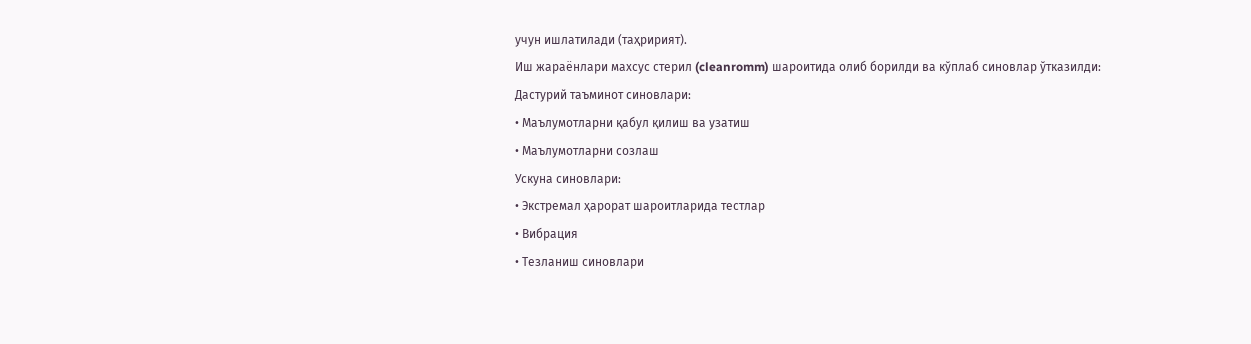учун ишлатилади (таҳририят).
Иш жараёнлари махсус стерил (cleanromm) шароитида олиб борилди ва кўплаб синовлар ўтказилди:
Дастурий таъминот синовлари:
• Маълумотларни қабул қилиш ва узатиш
• Маълумотларни созлаш
Ускуна синовлари:
• Экстремал ҳарорат шароитларида тестлар
• Вибрация
• Тезланиш синовлари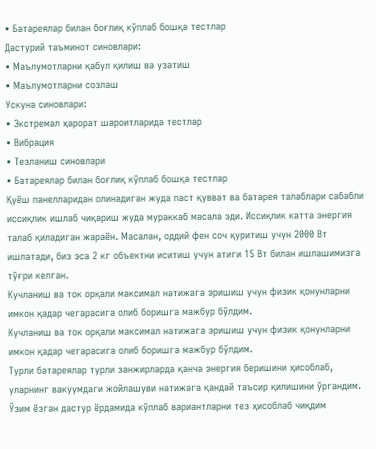• Батареялар билан боғлиқ кўплаб бошқа тестлар
Дастурий таъминот синовлари:
• Маълумотларни қабул қилиш ва узатиш
• Маълумотларни созлаш
Ускуна синовлари:
• Экстремал ҳарорат шароитларида тестлар
• Вибрация
• Тезланиш синовлари
• Батареялар билан боғлиқ кўплаб бошқа тестлар
Қуёш панелларидан олинадиган жуда паст қувват ва батарея талаблари сабабли иссиқлик ишлаб чиқариш жуда мураккаб масала эди. Иссиқлик катта энергия талаб қиладиган жараён. Масалан, оддий фен соч қуритиш учун 2000 Вт ишлатади, биз эса 2 кг объектни иситиш учун атиги 15 Вт билан ишлашимизга тўғри келган.
Кучланиш ва ток орқали максимал натижага эришиш учун физик қонунларни имкон қадар чегарасига олиб боришга мажбур бўлдим.
Кучланиш ва ток орқали максимал натижага эришиш учун физик қонунларни имкон қадар чегарасига олиб боришга мажбур бўлдим.
Турли батареялар турли занжирларда қанча энергия беришини ҳисоблаб, уларнинг вакуумдаги жойлашуви натижага қандай таъсир қилишини ўргандим. Ўзим ёзган дастур ёрдамида кўплаб вариантларни тез ҳисоблаб чиқдим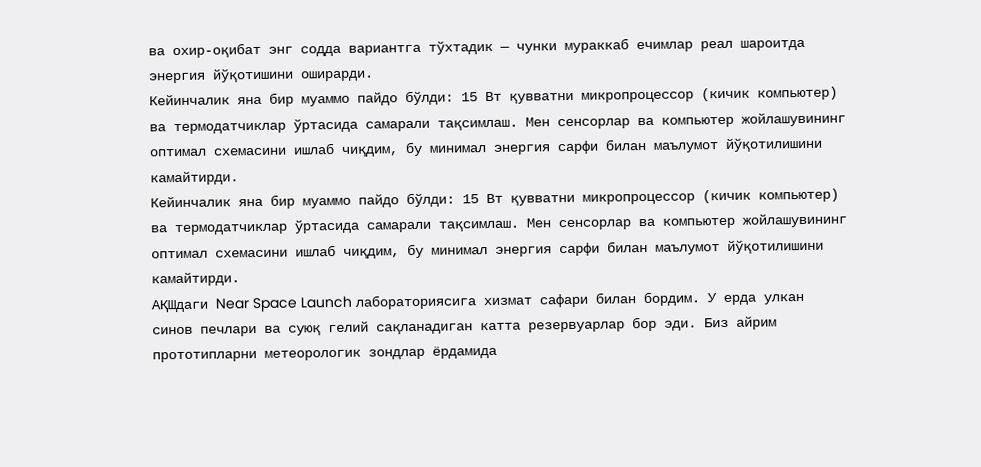ва охир-оқибат энг содда вариантга тўхтадик — чунки мураккаб ечимлар реал шароитда энергия йўқотишини оширарди.
Кейинчалик яна бир муаммо пайдо бўлди: 15 Вт қувватни микропроцессор (кичик компьютер) ва термодатчиклар ўртасида самарали тақсимлаш. Мен сенсорлар ва компьютер жойлашувининг оптимал схемасини ишлаб чиқдим, бу минимал энергия сарфи билан маълумот йўқотилишини камайтирди.
Кейинчалик яна бир муаммо пайдо бўлди: 15 Вт қувватни микропроцессор (кичик компьютер) ва термодатчиклар ўртасида самарали тақсимлаш. Мен сенсорлар ва компьютер жойлашувининг оптимал схемасини ишлаб чиқдим, бу минимал энергия сарфи билан маълумот йўқотилишини камайтирди.
АҚШдаги Near Space Launch лабораториясига хизмат сафари билан бордим. У ерда улкан синов печлари ва суюқ гелий сақланадиган катта резервуарлар бор эди. Биз айрим прототипларни метеорологик зондлар ёрдамида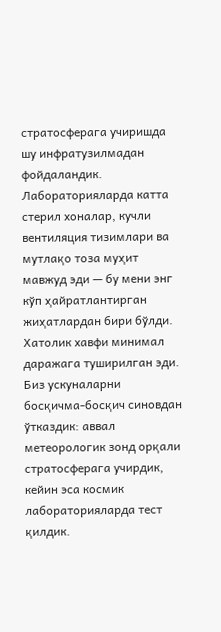стратосферага учиришда шу инфратузилмадан фойдаландик.
Лабораторияларда катта стерил хоналар, кучли вентиляция тизимлари ва мутлақо тоза муҳит мавжуд эди — бу мени энг кўп ҳайратлантирган жиҳатлардан бири бўлди.
Хатолик хавфи минимал даражага туширилган эди. Биз ускуналарни босқичма-босқич синовдан ўтказдик: аввал метеорологик зонд орқали стратосферага учирдик, кейин эса космик лабораторияларда тест қилдик.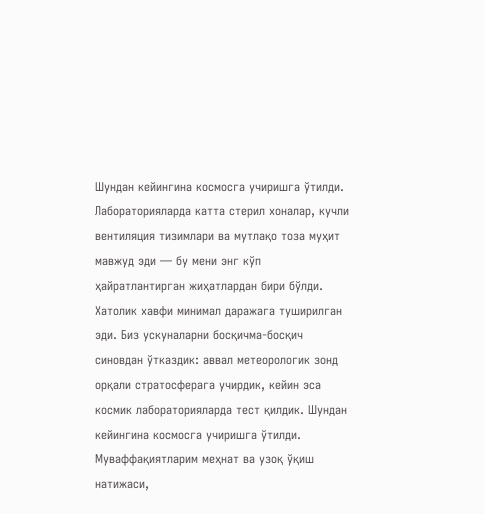Шундан кейингина космосга учиришга ўтилди.
Лабораторияларда катта стерил хоналар, кучли вентиляция тизимлари ва мутлақо тоза муҳит мавжуд эди — бу мени энг кўп ҳайратлантирган жиҳатлардан бири бўлди.
Хатолик хавфи минимал даражага туширилган эди. Биз ускуналарни босқичма-босқич синовдан ўтказдик: аввал метеорологик зонд орқали стратосферага учирдик, кейин эса космик лабораторияларда тест қилдик. Шундан кейингина космосга учиришга ўтилди.
Муваффақиятларим меҳнат ва узоқ ўқиш натижаси,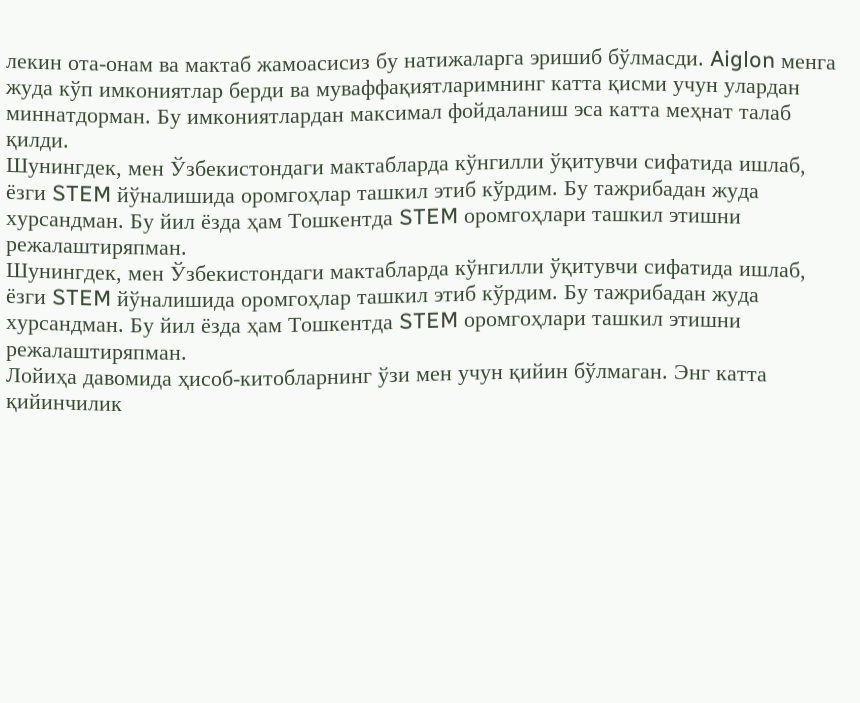лекин ота-онам ва мактаб жамоасисиз бу натижаларга эришиб бўлмасди. Aiglon менга жуда кўп имкониятлар берди ва муваффақиятларимнинг катта қисми учун улардан миннатдорман. Бу имкониятлардан максимал фойдаланиш эса катта меҳнат талаб қилди.
Шунингдек, мен Ўзбекистондаги мактабларда кўнгилли ўқитувчи сифатида ишлаб, ёзги STEM йўналишида оромгоҳлар ташкил этиб кўрдим. Бу тажрибадан жуда хурсандман. Бу йил ёзда ҳам Тошкентда STEM оромгоҳлари ташкил этишни режалаштиряпман.
Шунингдек, мен Ўзбекистондаги мактабларда кўнгилли ўқитувчи сифатида ишлаб, ёзги STEM йўналишида оромгоҳлар ташкил этиб кўрдим. Бу тажрибадан жуда хурсандман. Бу йил ёзда ҳам Тошкентда STEM оромгоҳлари ташкил этишни режалаштиряпман.
Лойиҳа давомида ҳисоб-китобларнинг ўзи мен учун қийин бўлмаган. Энг катта қийинчилик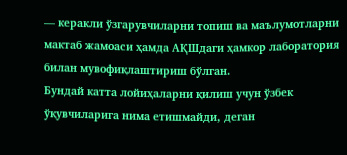— керакли ўзгарувчиларни топиш ва маълумотларни мактаб жамоаси ҳамда АҚШдаги ҳамкор лаборатория билан мувофиқлаштириш бўлган.
Бундай катта лойиҳаларни қилиш учун ўзбек ўқувчиларига нима етишмайди, деган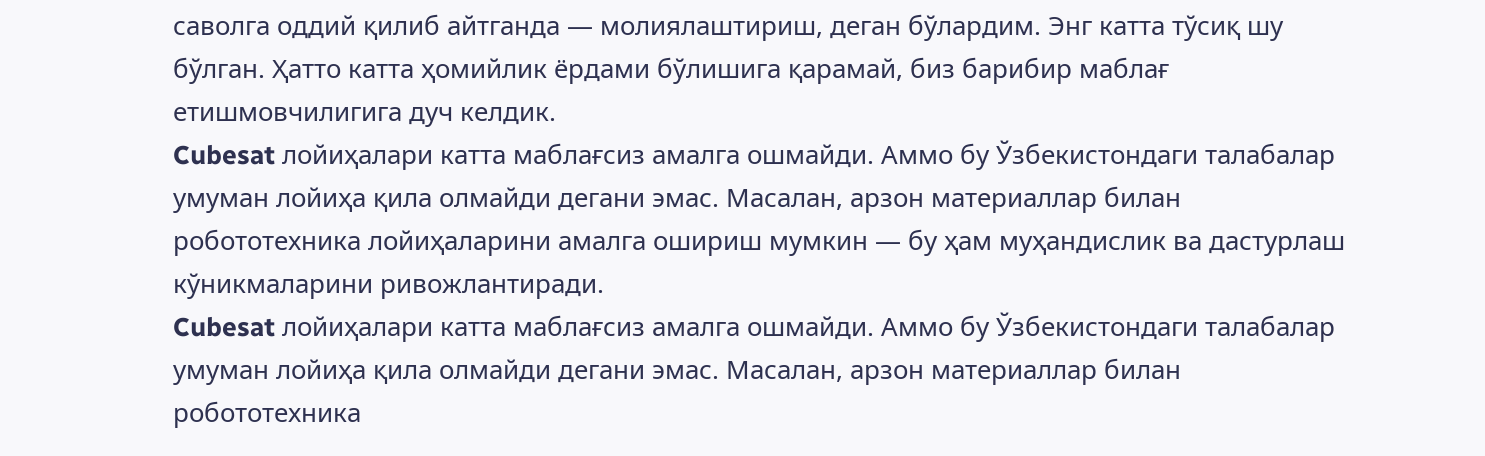саволга оддий қилиб айтганда — молиялаштириш, деган бўлардим. Энг катта тўсиқ шу бўлган. Ҳатто катта ҳомийлик ёрдами бўлишига қарамай, биз барибир маблағ етишмовчилигига дуч келдик.
Cubesat лойиҳалари катта маблағсиз амалга ошмайди. Аммо бу Ўзбекистондаги талабалар умуман лойиҳа қила олмайди дегани эмас. Масалан, арзон материаллар билан робототехника лойиҳаларини амалга ошириш мумкин — бу ҳам муҳандислик ва дастурлаш кўникмаларини ривожлантиради.
Cubesat лойиҳалари катта маблағсиз амалга ошмайди. Аммо бу Ўзбекистондаги талабалар умуман лойиҳа қила олмайди дегани эмас. Масалан, арзон материаллар билан робототехника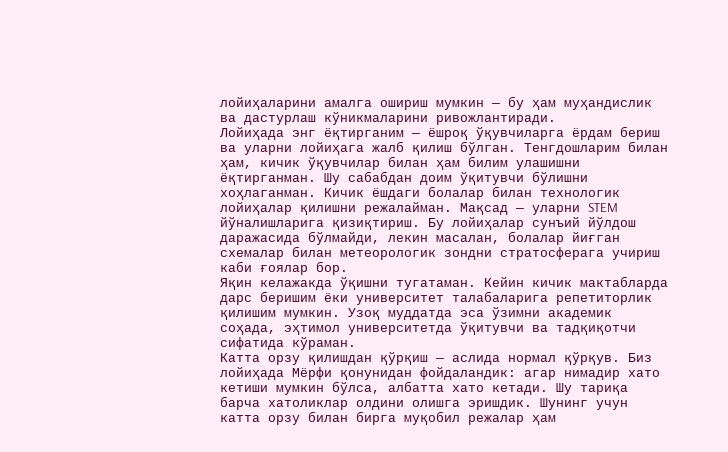лойиҳаларини амалга ошириш мумкин — бу ҳам муҳандислик ва дастурлаш кўникмаларини ривожлантиради.
Лойиҳада энг ёқтирганим — ёшроқ ўқувчиларга ёрдам бериш ва уларни лойиҳага жалб қилиш бўлган. Тенгдошларим билан ҳам, кичик ўқувчилар билан ҳам билим улашишни ёқтирганман. Шу сабабдан доим ўқитувчи бўлишни хоҳлаганман. Кичик ёшдаги болалар билан технологик лойиҳалар қилишни режалайман. Мақсад — уларни STEM йўналишларига қизиқтириш. Бу лойиҳалар сунъий йўлдош даражасида бўлмайди, лекин масалан, болалар йиғган схемалар билан метеорологик зондни стратосферага учириш каби ғоялар бор.
Яқин келажакда ўқишни тугатаман. Кейин кичик мактабларда дарс беришим ёки университет талабаларига репетиторлик қилишим мумкин. Узоқ муддатда эса ўзимни академик соҳада, эҳтимол университетда ўқитувчи ва тадқиқотчи сифатида кўраман.
Катта орзу қилишдан қўрқиш — аслида нормал қўрқув. Биз лойиҳада Мёрфи қонунидан фойдаландик: агар нимадир хато кетиши мумкин бўлса, албатта хато кетади. Шу тариқа барча хатоликлар олдини олишга эришдик. Шунинг учун катта орзу билан бирга муқобил режалар ҳам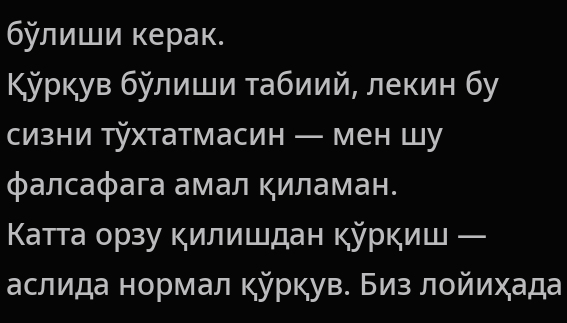бўлиши керак.
Қўрқув бўлиши табиий, лекин бу сизни тўхтатмасин — мен шу фалсафага амал қиламан.
Катта орзу қилишдан қўрқиш — аслида нормал қўрқув. Биз лойиҳада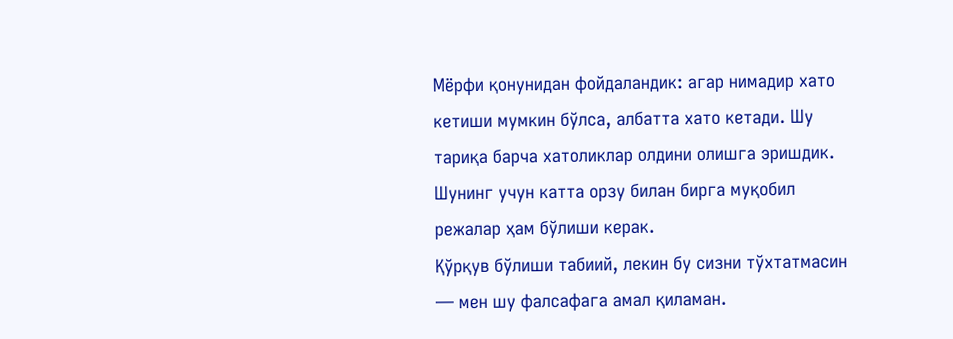Мёрфи қонунидан фойдаландик: агар нимадир хато кетиши мумкин бўлса, албатта хато кетади. Шу тариқа барча хатоликлар олдини олишга эришдик. Шунинг учун катта орзу билан бирга муқобил режалар ҳам бўлиши керак.
Қўрқув бўлиши табиий, лекин бу сизни тўхтатмасин — мен шу фалсафага амал қиламан.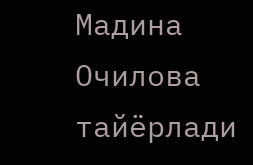Мадина Очилова тайёрлади